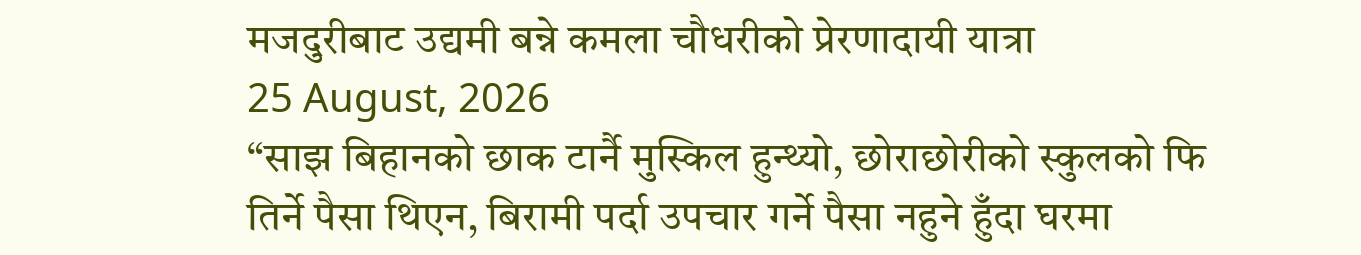मजदुरीबाट उद्यमी बन्ने कमला चौधरीको प्रेरणादायी यात्रा
25 August, 2026
“साझ बिहानको छाक टार्नै मुस्किल हुन्थ्यो, छोराछोरीको स्कुलको फि तिर्ने पैसा थिएन, बिरामी पर्दा उपचार गर्ने पैसा नहुने हुँदा घरमा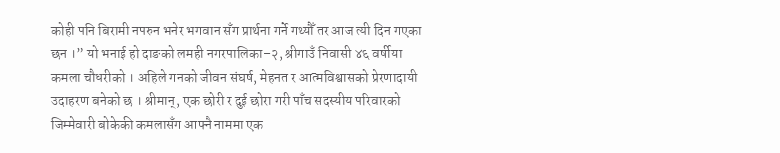कोही पनि बिरामी नपरुन भनेर भगवान सँग प्रार्थना गर्ने गथ्यौँ तर आज त्यी दिन गएका छन ।” यो भनाई हो दाङको लमही नगरपालिका–२, श्रीगाउँ निवासी ४६ वर्षीया कमला चौधरीको । अहिले गनको जीवन संघर्ष, मेहनत र आत्मविश्वासको प्रेरणादायी उदाहरण बनेको छ । श्रीमान्, एक छोरी र दुई छोरा गरी पाँच सदस्यीय परिवारको जिम्मेवारी बोकेकी कमलासँग आफ्नै नाममा एक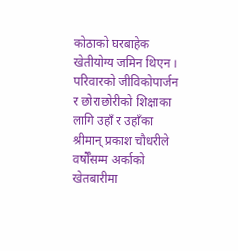कोठाको घरबाहेक खेतीयोग्य जमिन थिएन । परिवारको जीविकोपार्जन र छोराछोरीको शिक्षाका लागि उहाँ र उहाँका श्रीमान् प्रकाश चौधरीले वर्षौँसम्म अर्काको खेतबारीमा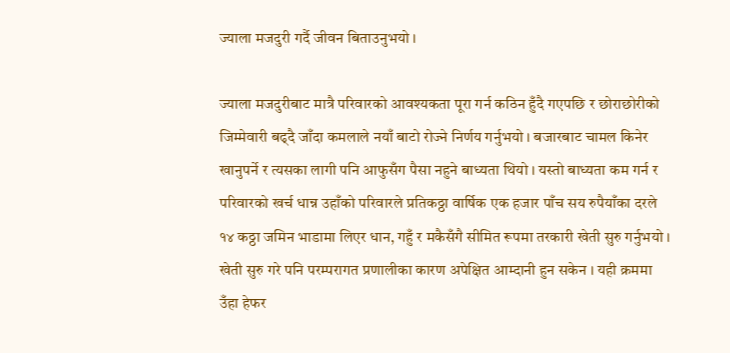ज्याला मजदुरी गर्दै जीवन बिताउनुभयो ।

ज्याला मजदुरीबाट मात्रै परिवारको आवश्यकता पूरा गर्न कठिन हुँदै गएपछि र छोराछोरीको जिम्मेवारी बढ्दै जाँदा कमलाले नयाँ बाटो रोज्ने निर्णय गर्नुभयो । बजारबाट चामल किनेर खानुपर्ने र त्यसका लागी पनि आफुसँग पैसा नहुने बाध्यता थियो । यस्तो बाध्यता कम गर्न र परिवारको खर्च धान्न उहाँको परिवारले प्रतिकठ्ठा वार्षिक एक हजार पाँच सय रुपैयाँका दरले १४ कठ्ठा जमिन भाडामा लिएर धान, गहुँ र मकैसँगै सीमित रूपमा तरकारी खेती सुरु गर्नुभयो । खेती सुरु गरे पनि परम्परागत प्रणालीका कारण अपेक्षित आम्दानी हुन सकेन । यही क्रममा उँहा हेफर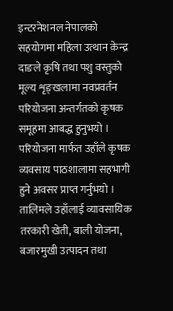इन्टरनेशनल नेपालको सहयोगमा महिला उत्थान केन्द्र दाङले कृषि तथा पशु वस्तुको मूल्य शृङ्खलामा नवप्रवर्तन परियोजना अन्तर्गतको कृषक समूहमा आबद्ध हुनुभयो । परियोजना मार्फत उहाँले कृषक व्यवसाय पाठशालामा सहभागी हुने अवसर प्राप्त गर्नुभयो ।
तालिमले उहाँलाई व्यावसायिक तरकारी खेती, बाली योजना, बजारमुखी उत्पादन तथा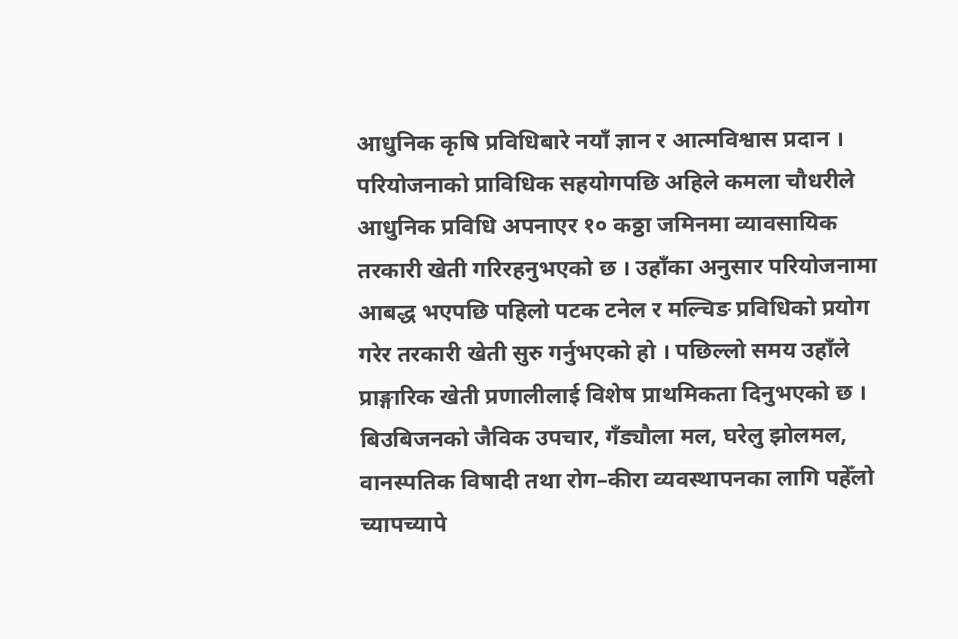आधुनिक कृषि प्रविधिबारे नयाँ ज्ञान र आत्मविश्वास प्रदान । परियोजनाको प्राविधिक सहयोगपछि अहिले कमला चौधरीले आधुनिक प्रविधि अपनाएर १० कठ्ठा जमिनमा व्यावसायिक तरकारी खेती गरिरहनुभएको छ । उहाँका अनुसार परियोजनामा आबद्ध भएपछि पहिलो पटक टनेल र मल्चिङ प्रविधिको प्रयोग गरेर तरकारी खेती सुरु गर्नुभएको हो । पछिल्लो समय उहाँले प्राङ्गारिक खेती प्रणालीलाई विशेष प्राथमिकता दिनुभएको छ । बिउबिजनको जैविक उपचार, गँड्यौला मल, घरेलु झोलमल, वानस्पतिक विषादी तथा रोग–कीरा व्यवस्थापनका लागि पहेँलो च्यापच्यापे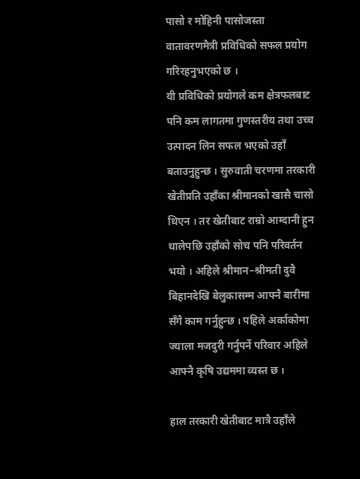पासो र मोहिनी पासोजस्ता वातावरणमैत्री प्रविधिको सफल प्रयोग गरिरहनुभएको छ ।
यी प्रविधिको प्रयोगले कम क्षेत्रफलबाट पनि कम लागतमा गुणस्तरीय तथा उच्च उत्पादन लिन सफल भएको उहाँ बताउनुहुन्छ । सुरुवाती चरणमा तरकारी खेतीप्रति उहाँका श्रीमानको खासै चासो थिएन । तर खेतीबाट राम्रो आम्दानी हुन थालेपछि उहाँको सोच पनि परिवर्तन भयो । अहिले श्रीमान–श्रीमती दुवै बिहानदेखि बेलुकासम्म आफ्नै बारीमा सँगै काम गर्नुहुन्छ । पहिले अर्काकोमा ज्याला मजदुरी गर्नुपर्ने परिवार अहिले आफ्नै कृषि उद्यममा व्यस्त छ ।

हाल तरकारी खेतीबाट मात्रै उहाँले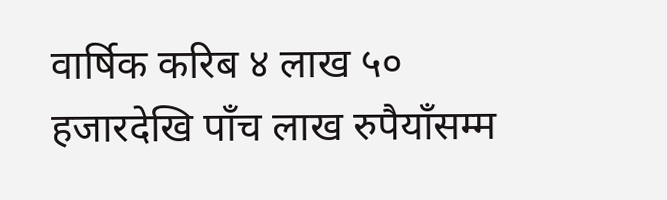वार्षिक करिब ४ लाख ५० हजारदेखि पाँच लाख रुपैयाँसम्म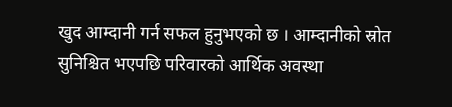खुद आम्दानी गर्न सफल हुनुभएको छ । आम्दानीको स्रोत सुनिश्चित भएपछि परिवारको आर्थिक अवस्था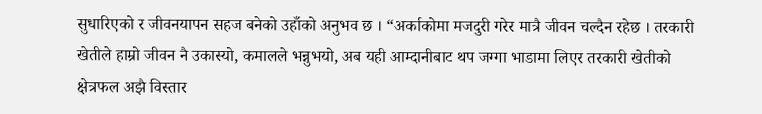सुधारिएको र जीवनयापन सहज बनेको उहाँको अनुभव छ । “अर्काकोमा मजदुरी गरेर मात्रै जीवन चल्दैन रहेछ । तरकारी खेतीले हाम्रो जीवन नै उकास्यो, कमालले भन्नुभयो, अब यही आम्दानीबाट थप जग्गा भाडामा लिएर तरकारी खेतीको क्षेत्रफल अझै विस्तार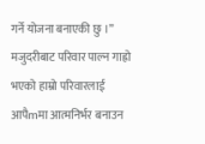गर्ने योजना बनाएकी छु ।” मजुदरीबाट परिवार पाल्न गाह्रो भएको हाम्रो परिवारलाई आपैmमा आत्मनिर्भर बनाउन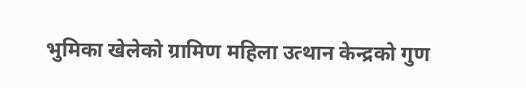भुमिका खेलेको ग्रामिण महिला उत्थान केन्द्रको गुण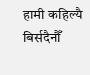हामी कहिल्यै बिर्सदैनौँ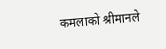कमलाको श्रीमानले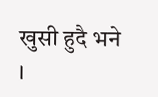खुसी हुदै भने ।